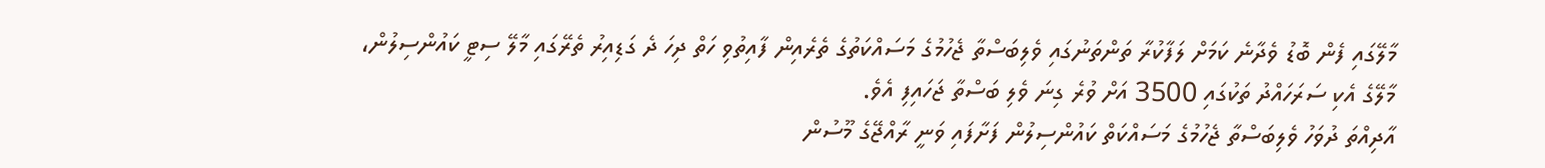މާލޭގައި ފެން ބޮޑު ވެދާނެ ކަމަށް ލަފާކުރާ ތަންތަނުގައި ވެލިބަސްތާ ޖެހުމުގެ މަސައްކަތުގެ ތެރެއިން ފާއިތުވި ހަތް ދިހަ ދެ ގަޑިއިރު ތެރޭގައި މާލޭ ސިޓީ ކައުންސިލުން، މާލޭގެ އެކި ސަރަހައްދު ތަކުގައި 3500 އަށް ވުރެ ގިނަ ވެލި ބަސްތާ ޖަހައިފި އެވެ.
އާދިއްތަ ދުވަހު ވެލިބަސްތާ ޖެހުމުގެ މަސައްކަތް ކައުންސިލުން ފަށާފައި ވަނީ ރާއްޖޭގެ މޫސުން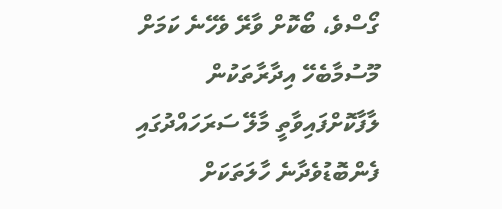ގޯސްވެ، ބޯކޮށް ވާރޭ ވެހޭނެ ކަމަށް މޫސުމާބެހޭ އިދާރާތަކުން ލާފާކޮށްފައިވާތީ މާލޭ ސަރަހައްދުގައި ފެންބޮޑުވެދާނެ ހާލަތަކަށް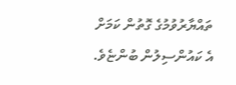ތައްޔާރުވުމުގެ ގޮތުން ކަމަށް އެ ކައުންސިލުން ބުންޏެވެ.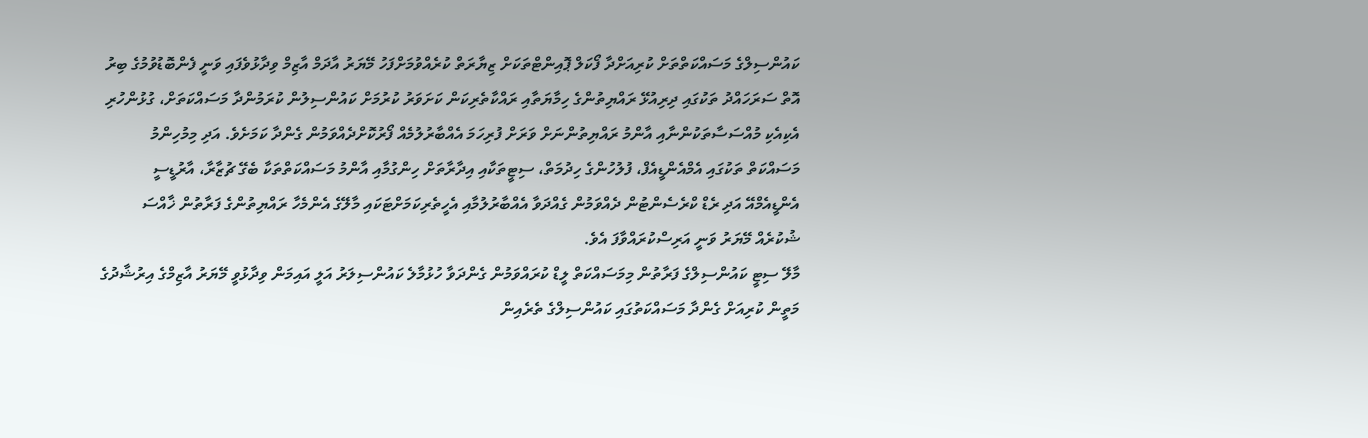ކައުންސިލްގެ މަސައްކަތްތަށް ކުރިއަށްދާ ފޯކަލް ޕޮއިންޓްތަކަށް ޒިޔާރަތް ކުރެއްވުމަށްފަހު މޭޔަރު އާދަމް އާޒިމް ވިދާޅުވެފައި ވަނީ ފެންބޮޑުވުމުގެ ބިރު އޮތް ސަރަހައްދު ތަކުގައި ދިރިއުޅޭ ރައްޔިތުންގެ ހިމާޔަތާއި ރައްކާތެރިކަން ކަށަވަރު ކުރުމަށް ކައުންސިލުން ކުރަމުންދާ މަސައްކަތަށް، ގުޅުންހުރި އެކިއެކި މުއްސަސާތަކުންނާއި އާންމު ރައްޔިތުންނަށް ވަރަށް ފުރިހަމަ އެއްބާރުލުމެއް ފޯރުކޮށްދެއްވަމުން ގެންދާ ކަމަށެވެ. އަދި މިމުހިންމު މަސައްކަތް ތަކުގައި އެމްއެންޑީއެފް، ފުލުހުންގެ ހިދުމަތް، ސިޓީތަކާއި އިދާރާތަށް ހިންގުމާއި އާންމު މަސައްކަތްތަކާ ބެގޭ ޗުޒާރާ، އާރުޑީސީ އެންޑީއެމްއޭ އަދި ރެޑް ކްރެސެންޓުން ދެއްވަމުން ގެއްދަވާ އެއްބާރުލުމާއި އެހީތެރިކަމަށްޓަކައި މާލޭގެ އެންމެހާ ރައްޔިތުންގެ ފަރާތުން ޚާއްސަ ޝުކުރެއް މޭޔަރު ވަނީ އަރިސްކުރައްވާފަ އެވެ.
މާލޭ ސިޓީ ކައުންސިލްގެ ފަރާތުން މިމަސައްކަތް ލީޑް ކުރައްވަމުން ގެންދަވާ ހުޅުމާލެ ކައުންސިލަރު އަލީ އައިމަން ވިދާޅުވީ މޭޔަރު އާޒިމްގެ އިރުޝާދުގެ މަތީން ކުރިއަށް ގެންދާ މަސައްކަތުގައި ކައުންސިލްގެ ތެރެއިން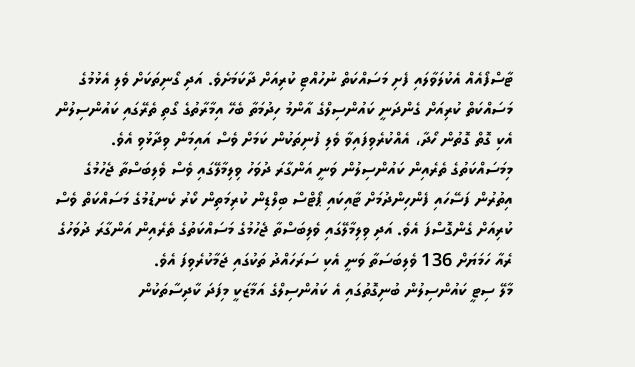ޓާސްފޯއެއް އެކުލަވާލައި ފެށި މަސައްކަތް ނުހުއްޓި ކުރިއަށް ދާކަމަށެވެ. އަދި ގޯނިތަކަށް ވެލި އެޅުމުގެ މަސައްކަތް ކުރިއަށް ގެންދަނީ ކައުންސިލްގެ އާންމު ހިދުމަތާ ބެހޭ އިމާރާތުގެ ގޯތި ތެރޭގައި ކައުންސިލުން އެކި ގޮތް ގޮތުން ހޯދާ، އެއްކުރެވިފައިވާ ވެލި ފުނިތަކުން ކަމަށް ވެސް އައިމަން ވިދާޅުވި އެވެ.
މިމަސައްކަތުގެ ތެރެއިން ކައުންސިލުން ވަނީ އަންގާރަ ދުވަހު ވިލިމާލޭގައި ވެސް ވެލިބަސްތާ ޖެހުމުގެ އިތުރުން ފަސޭހައި ފެންހިންދުމަށް ޓާއިކައި ޕޯޓްސް ބިލްޑިން ކުރިމަތިން ކޯރު ކެނޑުމުގެ މަސައްކަތް ވެސް ކުރިއަށް ގެންގޮސްފަ އެވެ. އަދި ވިލިމާލޭގައި ވެލިބަސްތާ ޖެހުމުގެ މަސައްކަތުގެ ތެރެއިން އަންގާރަ ދުވަހުގެ ރެއާ ހަމަޔަށް 136 ވެލިބަސަތާ ވަނީ އެކި ސަރަހައްދު ތަކުގައި ޖަމާކުރެވިފަ އެވެ.
މާލޭ ސިޓީ ކައުންސިލުން ބުނިގޮތުގައި އެ ކައުންސިލްގެ އަމާޒަކީ މިފަދަ ކާދިސާތަކުން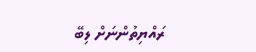ރައްޔިތުންނަށް ލިބޭ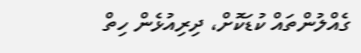ގެއްލުންތައް ކުޑަކޮށް، ދިރިއުޅެން ހިތް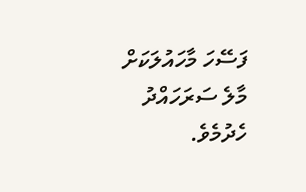ފަސޭހަ މާހައުލަކަށް މާލެ ސަރަހައްދު ހެދުމެވެ.